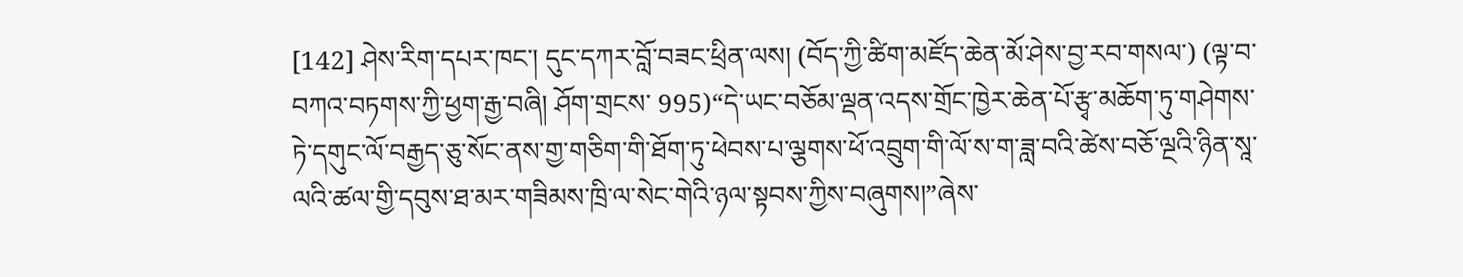[142] ཤེས་རིག་དཔར་ཁང་། དུང་དཀར་བློ་བཟང་ཕྲིན་ལས། (བོད་ཀྱི་ཚིག་མཛོད་ཆེན་མོ་ཤེས་བྱ་རབ་གསལ་) (ལྟ་བ་བཀའ་བཏགས་ཀྱི་ཕྱག་རྒྱ་བཞི། ཤོག་གྲངས་ 995)“དེ་ཡང་བཅོམ་ལྡན་འདས་གྲོང་ཁྱེར་ཆེན་པོ་རྩྭ་མཆོག་ཏུ་གཤེགས་ཏེ་དགུང་ལོ་བརྒྱད་ཅུ་སོང་ནས་གྱ་གཅིག་གི་ཐོག་ཏུ་ཕེབས་པ་ལྕགས་ཕོ་འབྲུག་གི་ལོ་ས་ག་ཟླ་བའི་ཚེས་བཅོ་ལྔའི་ཉིན་སཱ་ལའི་ཚལ་གྱི་དབུས་ཐ་མར་གཟིམས་ཁྲི་ལ་སེང་གེའི་ཉལ་སྟབས་ཀྱིས་བཞུགས།”ཞེས་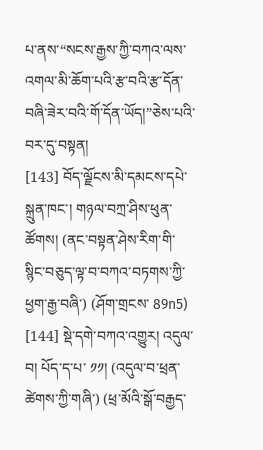པ་ནས་“སངས་རྒྱས་ཀྱི་བཀའ་ལས་འགལ་མི་ཆོག་པའི་རྩ་བའི་རྩ་དོན་བཞི་ཟེར་བའི་གོ་དོན་ཡོད།”ཅེས་པའི་བར་དུ་བསྟན།
[143] བོད་ལྗོངས་མི་དམངས་དཔེ་སྐྲུན་ཁང་། གཉལ་བཀྲ་ཤིས་ཕུན་ཚོགས། (ནང་བསྟན་ཤེས་རིག་གི་སྙིང་བཅུད་ལྟ་བ་བཀའ་བཏགས་ཀྱི་ཕྱག་རྒྱ་བཞི་) (ཤོག་གྲངས་ 89n5)
[144] སྡེ་དགེ་བཀའ་འགྱུར། འདུལ་བ། པོད་ད་པ་ ༡༡། (འདུལ་བ་ཕྲན་ཚེགས་ཀྱི་གཞི་) (ཕྲ་མོའི་སྒོ་བརྒྱད་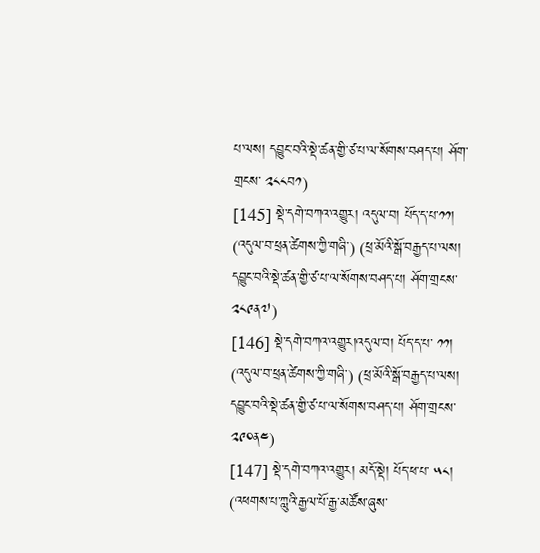པ་ལས། དབྱུང་བའི་སྡེ་ཚན་གྱི་ཙ་པ་ལ་སོགས་བཤད་པ། ཤོག་གྲངས་ ༢༨༨བ༡)
[145] སྡེ་དགེ་བཀའ་འགྱུར། འདུལ་བ། པོད་ད་པ་༡༡། (འདུལ་བ་ཕྲན་ཚེགས་ཀྱི་གཞི་) (ཕྲ་མོའི་སྒོ་བརྒྱད་པ་ལས། དབྱུང་བའི་སྡེ་ཚན་གྱི་ཙ་པ་ལ་སོགས་བཤད་པ། ཤོག་གྲངས་ ༢༨༩ན༧)
[146] སྡེ་དགེ་བཀའ་འགྱུར།འདུལ་བ། པོད་ད་པ་ ༡༡། (འདུལ་བ་ཕྲན་ཚེགས་ཀྱི་གཞི་) (ཕྲ་མོའི་སྒོ་བརྒྱད་པ་ལས། དབྱུང་བའི་སྡེ་ཚན་གྱི་ཙ་པ་ལ་སོགས་བཤད་པ། ཤོག་གྲངས་ ༢༩༠ན༤)
[147] སྡེ་དགེ་བཀའ་འགྱུར། མདོ་སྡེ། པོད་ཕ་པ་ ༥༨། (འཕགས་པ་ཀླུའི་རྒྱལ་པོ་རྒྱ་མཚོས་ཞུས་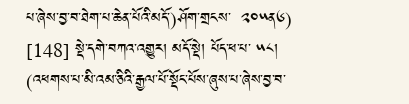པ་ཞེས་བྱ་བ་ཐེག་པ་ཆེན་པོའི་མདོ་)ཤོག་གྲངས་  ༢༠༥ན༦)
[148] སྡེ་དགེ་བཀའ་འགྱུར། མདོ་སྡེ། པོད་ཕ་པ་ ༥༨།  (འཕགས་པ་མི་འམ་ཅིའི་རྒྱལ་པོ་སྡོང་པོས་ཞུས་པ་ཞེས་བྱ་བ་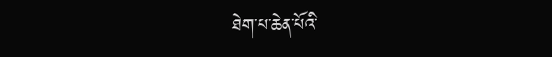ཐེག་པ་ཆེན་པོའི་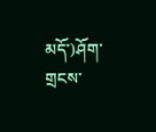མདོ་)ཤོག་གྲངས་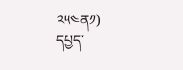༢༥༤ན༡)
དཔྱད་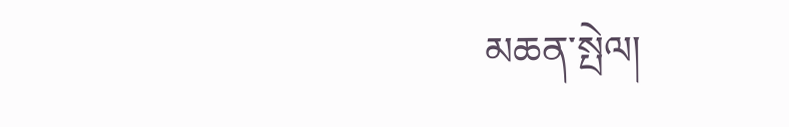མཆན་སྤེལ།